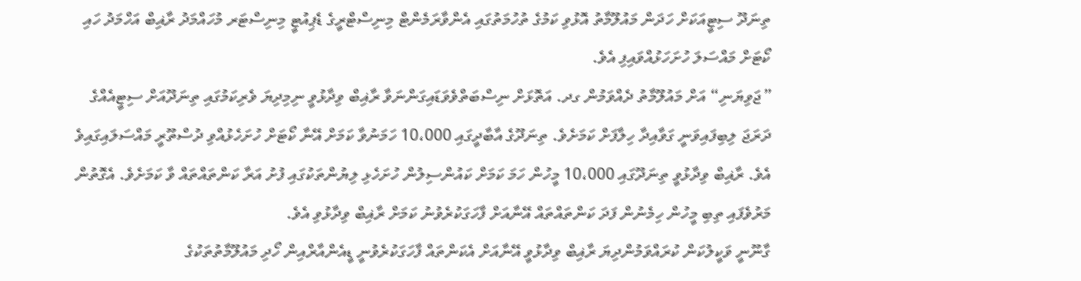ތިނަދޫ ސިޓީއަކަށް ހަދަން މައުލޫމާތު އޮޅުވި ކަމުގެ ތުހުމަތުގައި އެންވާރަމެންޓް މިނިސްޓްރީގެ ޑެޕިއުޓީ މިނިސްޓަރ މުހައްމަދު ރާޣިބް އަހްމަދު ހައި ކޯޓަށް މައްސަލަ ހުށަހަޅުއްވައިފި އެވެ.
”ޖަވިޔަނި“ އަށް މައުލޫމާތު ދެއްވަމުން ގދ. އަތޮޅަށް ނިސްބަތްވެވަޑައިގަންނަވާ ރާޣިބް ވިދާޅުވީ ނިމިދިޔަ ވެރިކަމުގައި ތިނަދޫއަށް ސިޓީއެއްގެ ދަރަޖަ ލިބިފައިވަނީ ގަވާއިދާ ހިލާފަށް ކަމަށެވެ. ތިނަދޫގެ އާބާދީގައި 10،000 ހަމަނުވާ ކަމަށް އޭނާ ކޯޓަށް ހުށަހެޅުއްވި ދުސްތޫރީ މައްސަލައިގައިވެ އެވެ. ރާޣިބް ވިދާޅުވީ ތިނަދޫގައި 10،000 މީހުން ހަމަ ކަމަށް ކައުންސިލުން ހުށަހެޅި ލިޔުންތަކުގައި ފުށު އަރާ ކަންތައްތައް ވާ ކަމަށެވެ. އެގޮތުން މަރުވެފައި ތިބި މީހުން ހިމެނުން ފަދަ ކަންތައްތައް އޭނާއަށް ފާހަގަކުރެވުނު ކަމަށް ރާޣިބް ވިދާޅުވި އެވެ.
ގާނޫނީ ވަކީލުކަން ކުރައްވަމުންދިޔަ ރާޣިބް ވިދާޅުވީ އޭނާއަށް އެކަންތައް ފާހަގަކުރެވުނީ ޑީއެންއާރްއިން ހޯދި މައުލޫމާތުތަކުގެ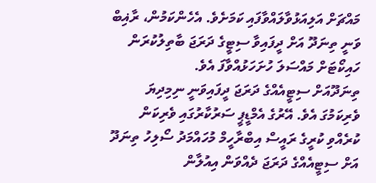މައްޗަށް އަލިއަޅުވާލައްވާފައި ކަމަށެވެ. އެހެންކަމުން، ރާޣިބް ވަނީ ތިނަދޫ އަށް ދީފައިވާ ސިޓީގެ ދަރަޖަ ބާތިލުކުރަން ހައިކޯޓަށް މައްސަލަ ހުށަހަޅުއްވާފަ އެވެ.
ތިނަދޫއަށް ސިޓީއެއްގެ ދަރަޖަ ދީފައިވަނީ ނިމިދިޔަ ވެރިކަމުގަ އެވެ. އޭރުގެ އެމްޑީޕީ ސަރުކާރުގައި ވެރިކަން ކުރެއްވި ކުރީގެ ރައީސް އިބްރާހީމް މުހައްމަދު ސޯލިހު ތިނަދޫ އަށް ސިޓީއެއްގެ ދަރަޖަ ދެއްވަން އިއުލާން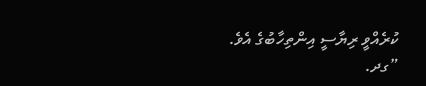ކުރެއްވީ ރިޔާސީ އިންތިހާބުގެ އެވެ.
”ގދ.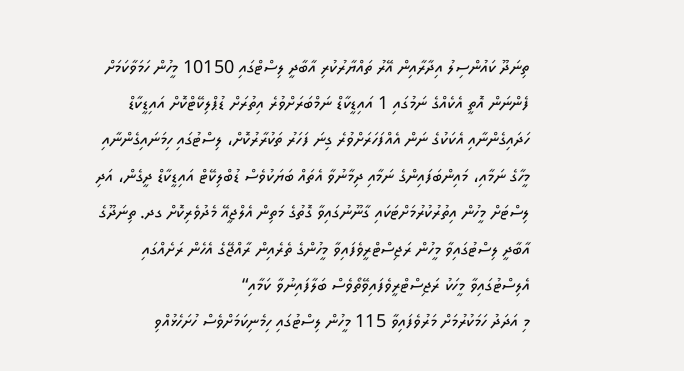ތިނަދޫ ކައުންސިލު އިދާރާއިން އޭރު ތައްޔާރުކުރި އާބާދީ ލިސްޓްގައި 10150 މީހުން ހަމަވާކަމަށް ފެންނަން އޮތީ އެކެއްގެ ނަމުގައި 1 އައިޑީކާޑް ނަމްބަރަށްވުރެ އިތުރަށް ޑުޕްލިކޭޓްކޮށް އައިޑީކާޑް ހަދައިގެންނާއި އެކަކުގެ ނަން އެއްފަހަރަށްވުރެ ގިނަ ފަހަރު ތަކުރާރުކޮށް، ލިސްޓުގައި ހިމަނައިގެންނާއި މީހާގެ ނަމާއި، މައިންބަފައިންގެ ނަމާއި ދިމާނުވާ އެތައް ބަޔަކުވެސް ޑުބްލިކޭޓް އައިޑީކާޑް ދީގެން، އަދި ލިސްޓަށް މީހުން އިތުރުކުރުމަށްޓަކައި ގާނޫނުގައިވާ ގޮތުގެ މަތިން އެލްޖީއޭ މެދުވެރިކޮށް ގދ. ތިނަދޫގެ އާބާދީ ލިސްޓުގައިވާ މީހުން ރަޖިސްޓްރީވެފައިވާ މީހުންގެ ތެރެއިން ރާއްޖޭގެ އެހެން ރަށެއްގައި އެލިސްޓުގައިވާ މީހަކު ރަޖިސްޓްރީވެފައިވޭތޯވެސް ބަލާފައިނުވާ ކަމާއި“
މި އަދަދު ހަމަކުރުމަށް މަރުވެފައިވާ 115 މީހުން ލިސްޓުގައި ހިމެނިކަމަށްވެސް ހުށަހެޅުއްވި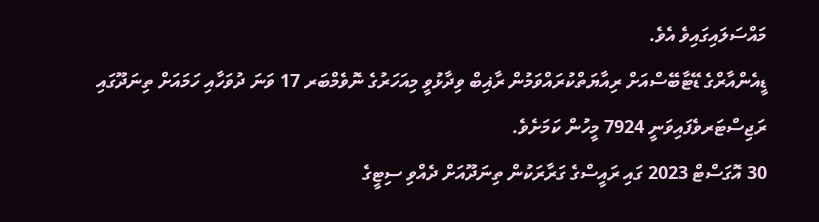މައްސަލައިގައިވެ އެވެ.
ޑީއެންއާރްގެ ޑޭޓާބޭސްއަށް ރިއާޔަތްކުރައްވަމުން ރާޣިބް ވިދާޅުވީ މިއަހަރުގެ ނޮވެމްބަރ 17 ވަނަ ދުވަހާއި ހަމައަށް ތިނަދޫގައި ރަޖިސްޓަރވެފައިވަނީ 7924 މީހުން ކަމަށެވެ.
30 އޮގަސްޓް 2023 ގައި ރައީސްގެ ގަރާރަކުން ތިނަދޫއަށް ދެއްވި ސިޓީގެ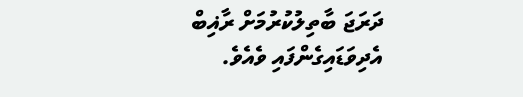ދަރަޖަ ބާތިލުކުރުމަށް ރާޣިބް އެދިވަޑައިގެންފައި ވެއެވެ.